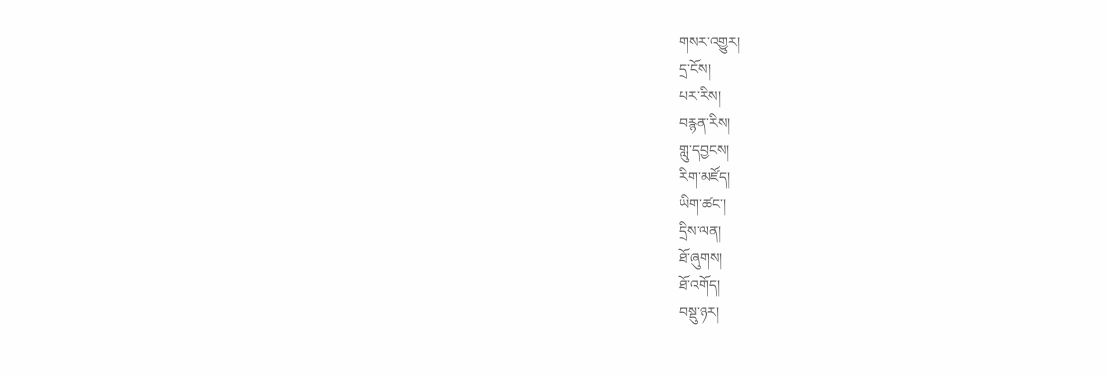གསར་འགྱུར།
དྲ་ངོས།
པར་རིས།
བརྙན་རིས།
གླུ་དབྱངས།
རིག་མཛོད།
ཡིག་ཚང་།
དྲིས་ལན།
ཐོ་ཞུགས།
ཐོ་འགོད།
བསྡུ་ཉར།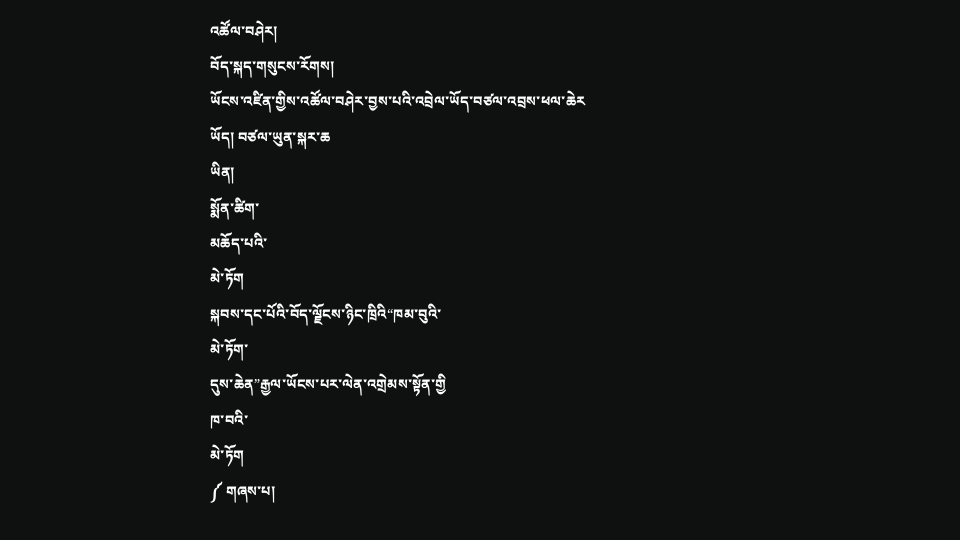འཚོལ་བཤེར།
བོད་སྐད་གསུངས་རོགས།
ཡོངས་འཛིན་གྱིས་འཚོལ་བཤེར་བྱས་པའི་འབྲེལ་ཡོད་བཙལ་འབྲས་ཕལ་ཆེར
ཡོད། བཙལ་ཡུན་སྐར་ཆ
ཡིན།
སྨོན་ཚིག་
མཆོད་པའི་
མེ་ཏོག
སྐབས་དང་པོའི་བོད་ལྗོངས་ཉིང་ཁྲིའི“ཁམ་བུའི་
མེ་ཏོག་
དུས་ཆེན”རྒྱལ་ཡོངས་པར་ལེན་འགྲེམས་སྟོན་གྱི
ཁ་བའི་
མེ་ཏོག
༼ གཞས་པ།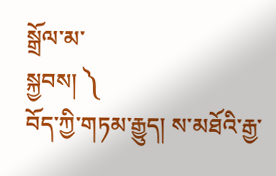སྒྲོལ་མ་
སྐྱབས། ༽
བོད་ཀྱི་གཏམ་རྒྱུད། ས་མཐོའི་རྒྱ་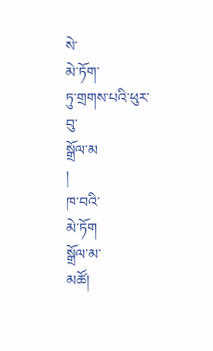སེ་
མེ་ཏོག་
ཏུ་གྲགས་པའི་ཕུར་བུ་
སྒྲོལ་མ
།
ཁ་བའི་
མེ་ཏོག
སྒྲོལ་མ་
མཚོ།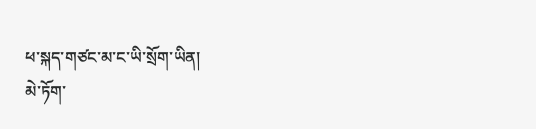ཕ་སྐད་གཙང་མ་ང་ཡི་སྲོག་ཡིན།
མེ་ཏོག་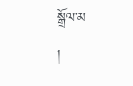སྒྲོལ་མ
།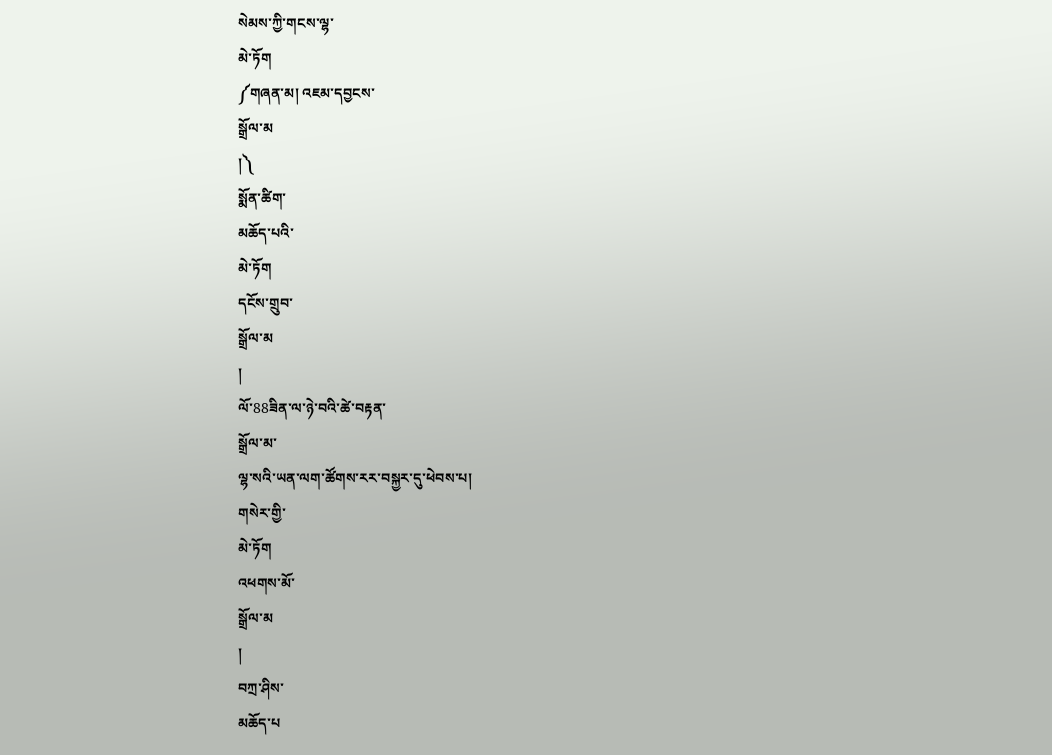སེམས་ཀྱི་གངས་ལྷ་
མེ་ཏོག
༼གཞན་མ། འཇམ་དབྱངས་
སྒྲོལ་མ
།༽
སྨོན་ཚིག་
མཆོད་པའི་
མེ་ཏོག
དངོས་གྲུབ་
སྒྲོལ་མ
།
ལོ་88ཟིན་ལ་ཉེ་བའི་ཚེ་བརྟན་
སྒྲོལ་མ་
ལྷ་སའི་ཡན་ལག་ཚོགས་རར་བསྐྱར་དུ་ཕེབས་པ།
གསེར་གྱི་
མེ་ཏོག
འཕགས་མོ་
སྒྲོལ་མ
།
བཀྲ་ཤིས་
མཆོད་པ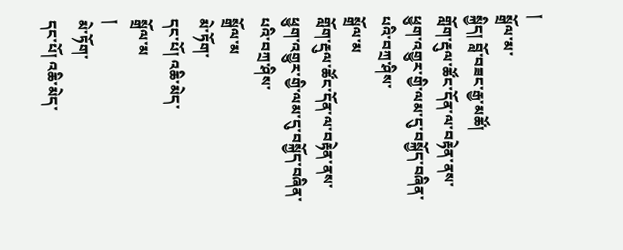།
སྒྲོལ་མ་
སྐྱིད། བློ་བཟང་རྒྱ་མཚོ།
གློག་རྡུལ་ཚོང་དོན་ལ་བརྟེན་ནས་ཕྱུག་འགྱུར་གྱི་ལམ་དུ་བསྐྱོད་བཞིན་པའི་བཀྲ་ཤིས་
སྒྲོལ་མ
གློག་རྡུལ་ཚོང་དོན་ལ་བརྟེན་ནས་ཕྱུག་འགྱུར་གྱི་ལམ་དུ་བསྐྱོད་བཞིན་པའི་བཀྲ་ཤིས་
སྒྲོལ་མ
མེ་ཏོག་
དང་པོ། འཆི་མེད་
སྒྲོལ་མ
།
མེ་ཏོག་
དང་པོ། འཆི་མེད་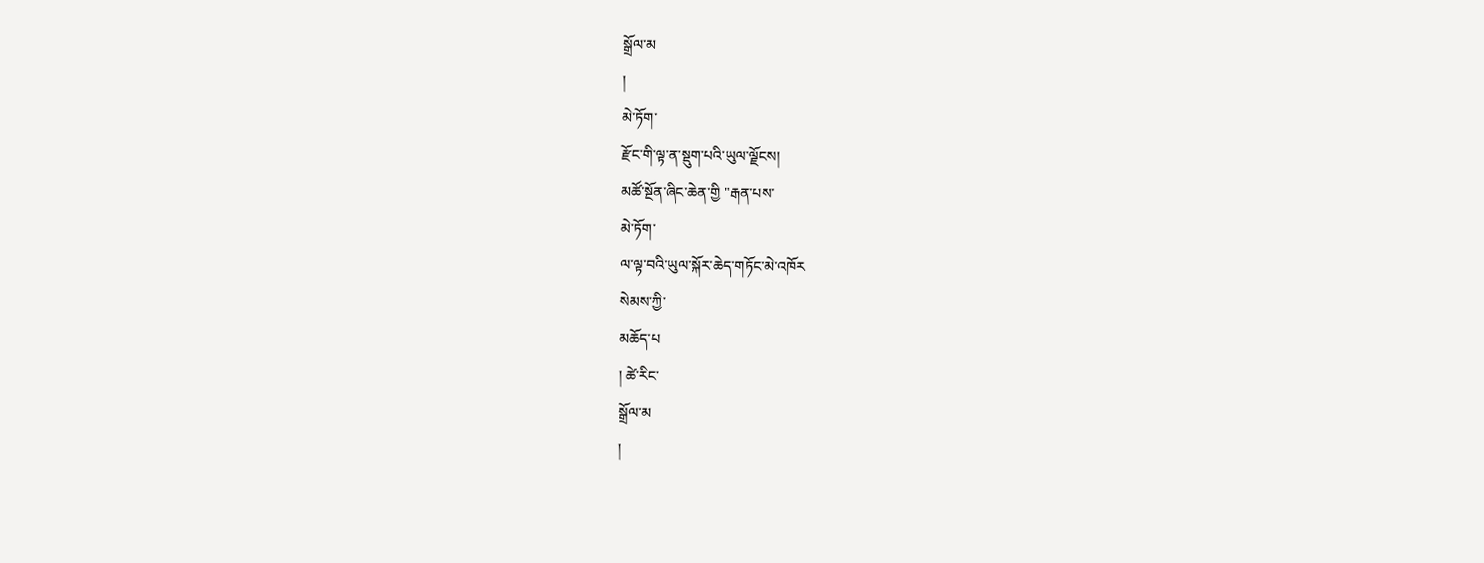སྒྲོལ་མ
།
མེ་ཏོག་
རྫོང་གི་ལྟ་ན་སྡུག་པའི་ཡུལ་ལྗོངས།
མཚོ་སྔོན་ཞིང་ཆེན་གྱི "རྒན་པས་
མེ་ཏོག་
ལ་ལྟ་བའི་ཡུལ་སྐོར་ཆེད་གཏོང་མེ་འཁོར
སེམས་ཀྱི་
མཆོད་པ
། ཚེ་རིང་
སྒྲོལ་མ
།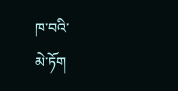ཁ་བའི་
མེ་ཏོག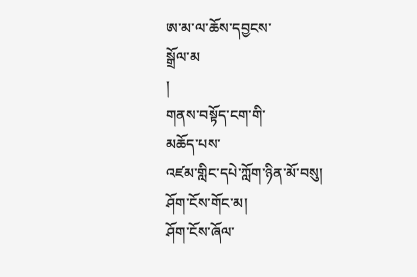ཨ་མ་ལ་ཆོས་དབྱངས་
སྒྲོལ་མ
།
གནས་བསྟོད་ངག་གི་
མཆོད་པས་
འཛམ་གླིང་དཔེ་ཀློག་ཉིན་མོ་བསུ།
ཤོག་ངོས་གོང་མ།
ཤོག་ངོས་ཞོལ་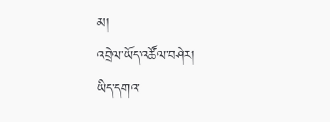མ།
འབྲེལ་ཡོད་འཚོལ་བཤེར།
ཡིད་དགའ་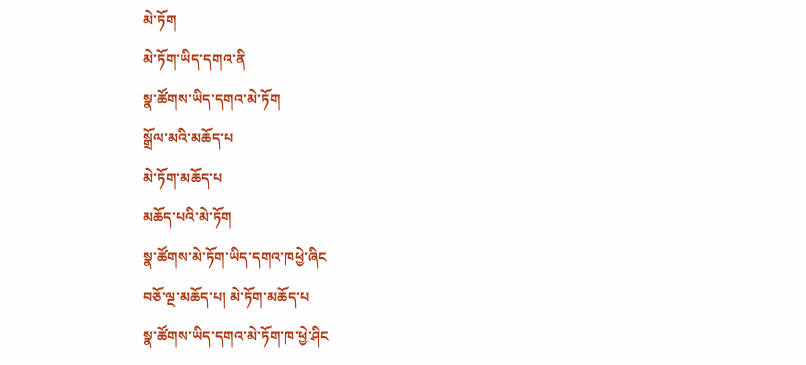མེ་ཏོག
མེ་ཏོག་ཡིད་དགའ་ནི
སྣ་ཚོགས་ཡིད་དགའ་མེ་ཏོག
སྒྲོལ་མའི་མཆོད་པ
མེ་ཏོག་མཆོད་པ
མཆོད་པའི་མེ་ཏོག
སྣ་ཚོགས་མེ་ཏོག་ཡིད་དགའ་ཁཕྱེ་ཞིང
བཅོ་ལྔ་མཆོད་པ། མེ་ཏོག་མཆོད་པ
སྣ་ཚོགས་ཡིད་དགའ་མེ་ཏོག་ཁ་ཕྱེ་ཤིང